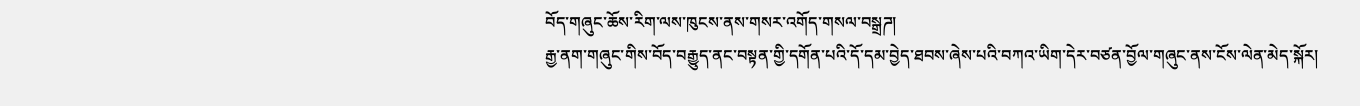བོད་གཞུང་ཆོས་རིག་ལས་ཁུངས་ནས་གསར་འགོད་གསལ་བསྒྲཌ།
རྒྱ་ནག་གཞུང་གིས་བོད་བརྒྱུད་ནང་བསྟན་གྱི་དགོན་པའི་དོ་དམ་བྱེད་ཐབས་ཞེས་པའི་བཀའ་ཡིག་དེར་བཙན་བྱོལ་གཞུང་ནས་ངོས་ལེན་མེད་སྐོར།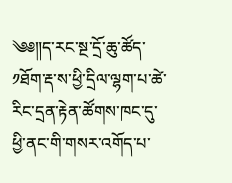༄༅༎ད་རང་སྔ་དྲོ་ཆུ་ཚོད་༡ཐོག་རྡ་ས་ཕྱི་དྲིལ་ལྷག་པ་ཚེ་རིང་དྲན་རྟེན་ཚོགས་ཁང་དུ་ཕྱི་ནང་གི་གསར་འགོད་པ་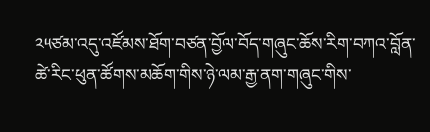༢༥ཙམ་འདུ་འཛོམས་ཐོག་བཙན་བྱོལ་བོད་གཞུང་ཆོས་རིག་བཀའ་བློན་ཚེ་རིང་ཕུན་ཚོགས་མཆོག་གིས་ཉེ་ལམ་རྒྱ་ནག་གཞུང་གིས་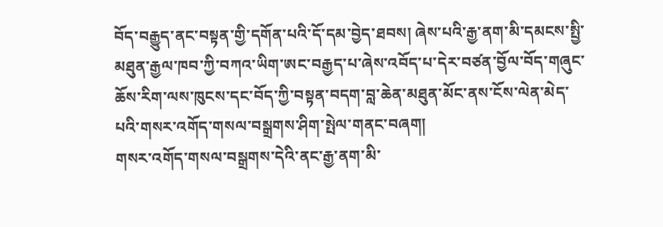བོད་བརྒྱུད་ནང་བསྟན་གྱི་དགོན་པའི་དོ་དམ་བྱེད་ཐབས། ཞེས་པའི་རྒྱ་ནག་མི་དམངས་སྤྱི་མཐུན་རྒྱལ་ཁབ་ཀྱི་བཀའ་ཡིག་ཨང་བརྒྱད་པ་ཞེས་འབོད་པ་དེར་བཙན་བྱོལ་བོད་གཞུང་ཆོས་རིག་ལས་ཁུངས་དང་བོད་ཀྱི་བསྟན་བདག་བླ་ཆེན་མཐུན་མོང་ནས་ངོས་ལེན་མེད་པའི་གསར་འགོད་གསལ་བསྒྲགས་ཤིག་སྤེལ་གནང་བཞག།
གསར་འགོད་གསལ་བསྒྲགས་དེའི་ནང་རྒྱ་ནག་མི་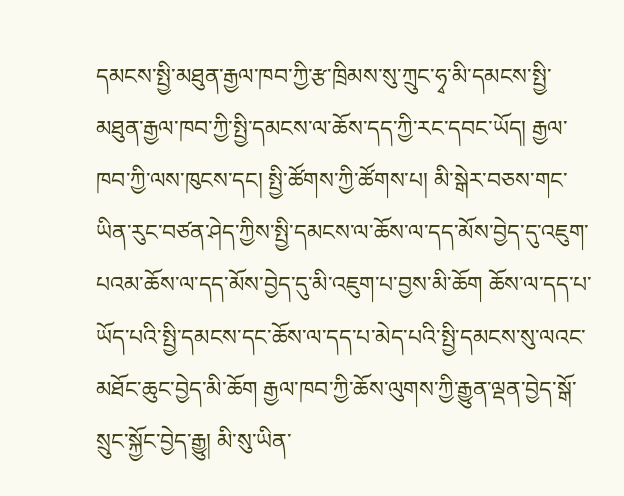དམངས་སྤྱི་མཐུན་རྒྱལ་ཁབ་ཀྱི་རྩ་ཁྲིམས་སུ་ཀྲུང་ཧྭ་མི་དམངས་སྤྱི་མཐུན་རྒྱལ་ཁབ་ཀྱི་སྤྱི་དམངས་ལ་ཆོས་དད་ཀྱི་རང་དབང་ཡོད། རྒྱལ་ཁབ་ཀྱི་ལས་ཁུངས་དང། སྤྱི་ཚོགས་ཀྱི་ཚོགས་པ། མི་སྒེར་བཅས་གང་ཡིན་རུང་བཙན་ཤེད་ཀྱིས་སྤྱི་དམངས་ལ་ཆོས་ལ་དད་མོས་བྱེད་དུ་འཇུག་པའམ་ཆོས་ལ་དད་མོས་བྱེད་དུ་མི་འཇུག་པ་བྱས་མི་ཆོག ཆོས་ལ་དད་པ་ཡོད་པའི་སྤྱི་དམངས་དང་ཆོས་ལ་དད་པ་མེད་པའི་སྤྱི་དམངས་སུ་ལའང་མཐོང་ཆུང་བྱེད་མི་ཆོག རྒྱལ་ཁབ་ཀྱི་ཆོས་ལུགས་ཀྱི་རྒྱུན་ལྡན་བྱེད་སྒོ་སྲུང་སྐྱོང་བྱེད་རྒྱུ། མི་སུ་ཡིན་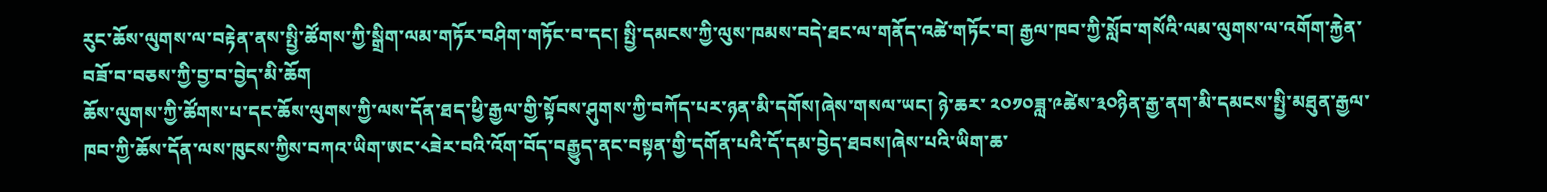རུང་ཆོས་ལུགས་ལ་བརྟེན་ནས་སྤྱི་ཚོགས་ཀྱི་སྒྲིག་ལམ་གཏོར་བཤིག་གཏོང་བ་དང། སྤྱི་དམངས་ཀྱི་ལུས་ཁམས་བདེ་ཐང་ལ་གནོད་འཚེ་གཏོང་བ། རྒྱལ་ཁབ་ཀྱི་སློབ་གསོའི་ལམ་ལུགས་ལ་འགོག་རྐྱེན་བཟོ་བ་བཅས་ཀྱི་བྱ་བ་བྱེད་མི་ཆོག
ཆོས་ལུགས་ཀྱི་ཚོགས་པ་དང་ཆོས་ལུགས་ཀྱི་ལས་དོན་ཐད་ཕྱི་རྒྱལ་གྱི་སྟོབས་ཤུགས་ཀྱི་བཀོད་པར་ཉན་མི་དགོས།ཞེས་གསལ་ཡང། ཉེ་ཆར་ ༢༠༡༠ཟླ་༩ཚེས་༣༠ཉིན་རྒྱ་ནག་མི་དམངས་སྤྱི་མཐུན་རྒྱལ་ཁབ་ཀྱི་ཆོས་དོན་ལས་ཁུངས་ཀྱིས་བཀའ་ཡིག་ཨང་༨ཟེར་བའི་འོག་བོད་བརྒྱུད་ནང་བསྟན་གྱི་དགོན་པའི་དོ་དམ་བྱེད་ཐབས།ཞེས་པའི་ཡིག་ཆ་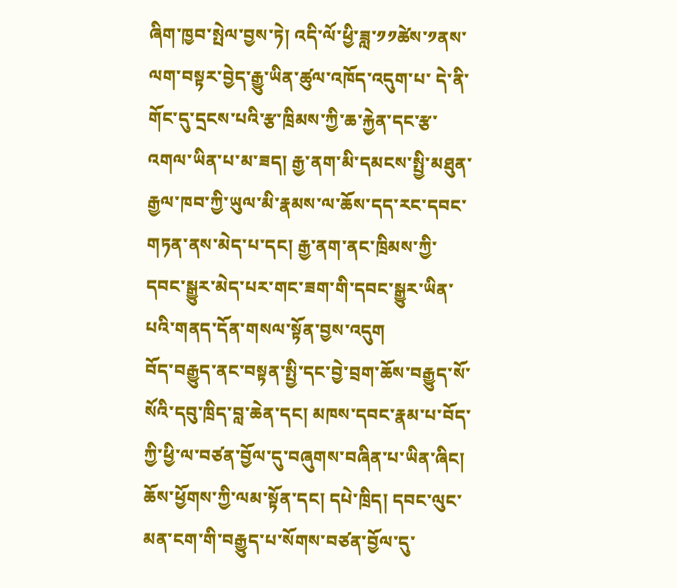ཞིག་ཁྱབ་སྤེལ་བྱས་ཏེ། འདི་ལོ་ཕྱི་ཟླ་༡༡ཚེས་༡ནས་ལག་བསྟར་བྱེད་རྒྱུ་ཡིན་ཚུལ་འཁོད་འདུག་པ་ དེ་ནི་གོང་དུ་དྲངས་པའི་རྩ་ཁྲིམས་ཀྱི་ཆ་རྐྱེན་དང་རྩ་འགལ་ཡིན་པ་མ་ཟད། རྒྱ་ནག་མི་དམངས་སྤྱི་མཐུན་རྒྱལ་ཁབ་ཀྱི་ཡུལ་མི་རྣམས་ལ་ཆོས་དད་རང་དབང་གཏན་ནས་མེད་པ་དང། རྒྱ་ནག་ནང་ཁྲིམས་ཀྱི་དབང་སྒྱུར་མེད་པར་གང་ཟག་གི་དབང་སྒྱུར་ཡིན་པའི་གནད་དོན་གསལ་སྟོན་བྱས་འདུག
བོད་བརྒྱུད་ནང་བསྟན་སྤྱི་དང་བྱེ་བྲག་ཆོས་བརྒྱུད་སོ་སོའི་དབུ་ཁྲིད་བླ་ཆེན་དང། མཁས་དབང་རྣམ་པ་བོད་ཀྱི་ཕྱི་ལ་བཙན་བྱོལ་དུ་བཞུགས་བཞིན་པ་ཡིན་ཞིང། ཆོས་ཕྱོགས་ཀྱི་ལམ་སྟོན་དང། དཔེ་ཁྲིད། དབང་ལུང་མན་ངག་གི་བརྒྱུད་པ་སོགས་བཙན་བྱོལ་དུ་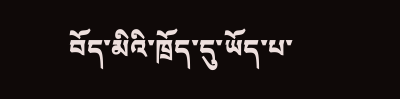བོད་མིའི་ཁྲོད་དུ་ཡོད་པ་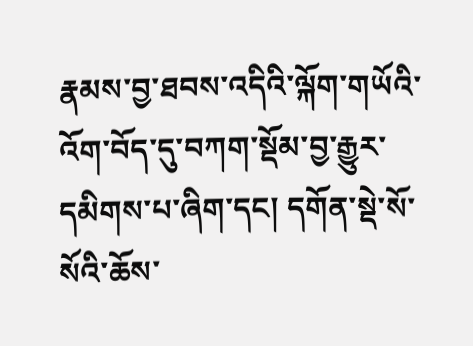རྣམས་བྱ་ཐབས་འདིའི་ལྐོག་གཡོའི་འོག་བོད་དུ་བཀག་སྡོམ་བྱ་རྒྱུར་དམིགས་པ་ཞིག་དང། དགོན་སྡེ་སོ་སོའི་ཆོས་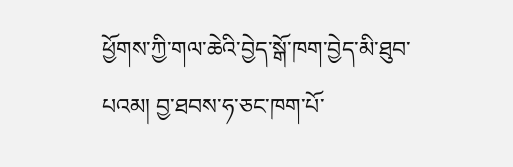ཕྱོགས་ཀྱི་གལ་ཆེའི་བྱེད་སྒོ་ཁག་བྱེད་མི་ཐུབ་པའམ། བྱ་ཐབས་ཧ་ཅང་ཁག་པོ་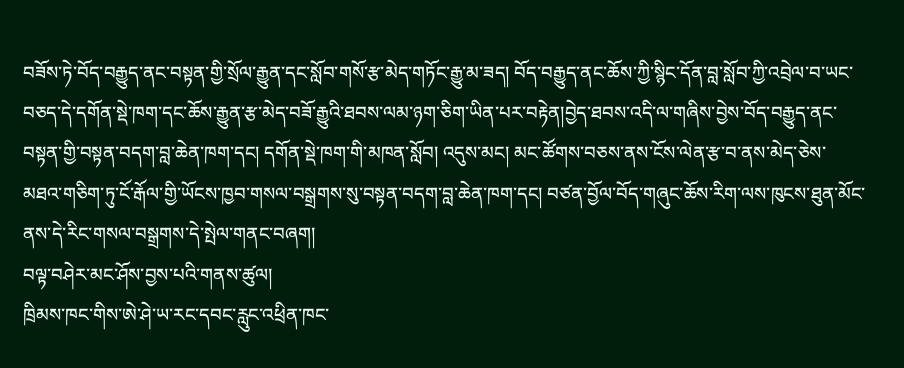བཟོས་ཏེ་བོད་བརྒྱུད་ནང་བསྟན་གྱི་སྲོལ་རྒྱུན་དང་སློབ་གསོ་རྩ་མེད་གཏོང་རྒྱུ་མ་ཟད། བོད་བརྒྱུད་ནང་ཆོས་ཀྱི་སྙིང་དོན་བླ་སློབ་ཀྱི་འབྲེལ་བ་ཡང་བཅད་དེ་དགོན་སྡེ་ཁག་དང་ཆོས་རྒྱུན་རྩ་མེད་བཟོ་རྒྱུའི་ཐབས་ལམ་ཉག་ཅིག་ཡིན་པར་བརྟེན།བྱེད་ཐབས་འདི་ལ་གཞིས་བྱེས་བོད་བརྒྱུད་ནང་བསྟན་གྱི་བསྟན་བདག་བླ་ཆེན་ཁག་དང། དགོན་སྡེ་ཁག་གི་མཁན་སློབ། འདུས་མང། མང་ཚོགས་བཅས་ནས་ངོས་ལེན་རྩ་བ་ནས་མེད་ཅེས་ མཐའ་གཅིག་ཏུ་ངོ་རྒོལ་གྱི་ཡོངས་ཁྱབ་གསལ་བསྒྲགས་སུ་བསྟན་བདག་བླ་ཆེན་ཁག་དང། བཙན་བྱོལ་བོད་གཞུང་ཆོས་རིག་ལས་ཁུངས་ཐུན་མོང་ནས་དེ་རིང་གསལ་བསྒྲགས་དེ་སྤེལ་གནང་བཞག།
བལྟ་བཤེར་མང་ཤོས་བྱས་པའི་གནས་ཚུལ།
ཁྲིམས་ཁང་གིས་ཨེ་ཤེ་ཡ་རང་དབང་རླུང་འཕྲིན་ཁང་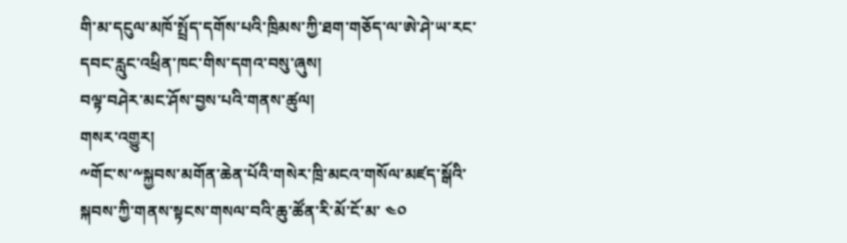གི་མ་དངུལ་མཁོ་སྤྲོད་དགོས་པའི་ཁྲིམས་ཀྱི་ཐག་གཅོད་ལ་ཨེ་ཤེ་ཡ་རང་དབང་རླུང་འཕྲིན་ཁང་གིས་དགའ་བསུ་ཞུས།
བལྟ་བཤེར་མང་ཤོས་བྱས་པའི་གནས་ཚུལ།
གསར་འགྱུར།
༸གོང་ས་༸སྐྱབས་མགོན་ཆེན་པོའི་གསེར་ཁྲི་མངའ་གསོལ་མཛད་སྒོའི་སྐབས་ཀྱི་གནས་སྟངས་གསལ་བའི་ཆུ་ཚོན་རི་མོ་ངོ་མ་ ༤༠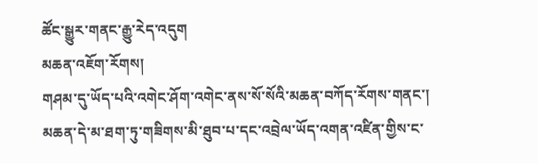ཚོང་སྒྱུར་གནང་རྒྱུ་རེད་འདུག
མཆན་འཇོག་རོགས།
གཤམ་དུ་ཡོད་པའི་འགེང་ཤོག་འགེང་ནས་སོ་སོའི་མཆན་བཀོད་རོགས་གནང་། མཆན་དེ་མ་ཐག་ཏུ་གཟིགས་མི་ཐུབ་པ་དང་འབྲེལ་ཡོད་འགན་འཛིན་གྱིས་ང་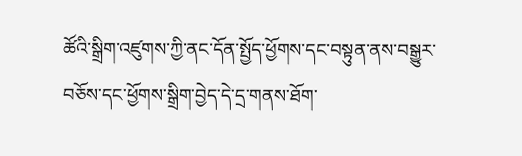ཚོའི་སྒྲིག་འཛུགས་ཀྱི་ནང་དོན་སྤྱོད་ཕྱོགས་དང་བསྟུན་ནས་བསྒྱུར་བཅོས་དང་ཕྱོགས་སྒྲིག་བྱེད་དེ་དྲ་གནས་ཐོག་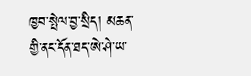ཁྱབ་སྤེལ་བྱ་སྲིད། མཆན་གྱི་ནང་དོན་ཐད་ཨེ་ཤེ་ཡ་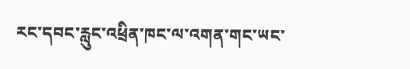རང་དབང་རླུང་འཕྲིན་ཁང་ལ་འགན་གང་ཡང་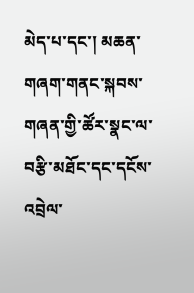མེད་པ་དང་། མཆན་གཞག་གནང་སྐབས་གཞན་གྱི་ཚོར་སྣང་ལ་བརྩི་མཐོང་དང་དངོས་འབྲེལ་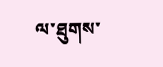ལ་ཐུགས་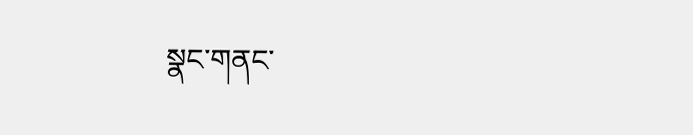སྣང་གནང་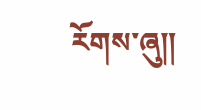རོགས་ཞུ༎